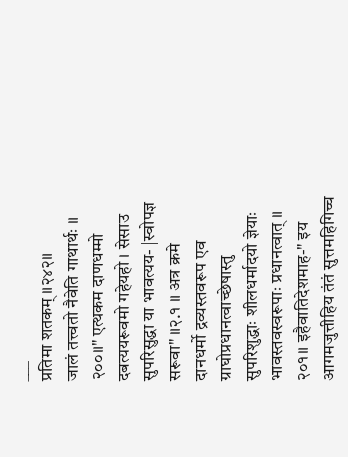___
प्रतिमा शतकम् ॥२४२॥
जालं तत्त्वतो नैवेति गाथार्थः ॥ २००॥" एत्थकम दाणधम्मो दबत्ययरूवमो गहेयहो । सेसाउ सुपरिसुद्धा या भावत्यय- |स्वोपज्ञ सरूवा" ॥२.१ ॥ अत्र क्रमे दानधर्मो द्रव्यस्तवरूप एव ग्राघोप्रधानत्वाच्छेषास्तु सुपरिशुद्धाः शीलधर्मादयो ज्ञेयाः भावस्तवस्वरूपाः प्रधानत्वात् ॥ २०१॥ इहैवातिदेशमाह-" इय आगमजुत्तीहिय तंतं सुत्तमहिगिच्च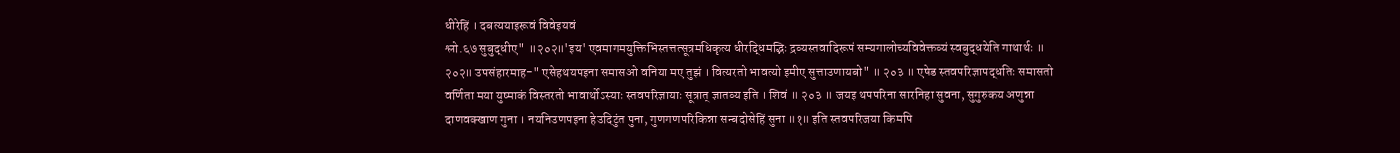धीरेहिं । दबत्ययाइरूवं विवेइयवं
श्लो.६७ सुबुद्धीए" ॥२०२॥'इय' एवमागमयुक्तिभिस्तत्तत्सूत्रमधिकृत्य धीरद्धिमद्भिः द्रव्यस्तवादिरूपं सम्यगालोच्यविवेक्तव्यं स्वबुद्धयेति गाथार्थः ॥ २०२॥ उपसंहारमाह-" एसेहथयपइना समासओ वनिया मए तुझं । वित्यरतो भावत्यो इमीए सुत्ताउणायबो" ॥ २०३ ॥ एषेड स्तवपरिज्ञापद्धतिः समासतो वर्णिता मया युष्माकं विस्तरतो भावार्थोऽस्याः स्तवपरिज्ञायाः सूत्रात् ज्ञातव्य इति । शिवं ॥ २०३ ॥ जयइ थपपरिना सारनिहा सुवना, सुगुरुकय अणुन्ना दाणवक्खाण गुना । नयनिउणपइना हेउदिटुंत पुना, गुणगणपरिकिन्ना सन्बदोसेहिं सुना ॥१॥ इति स्तवपरिजया किमपि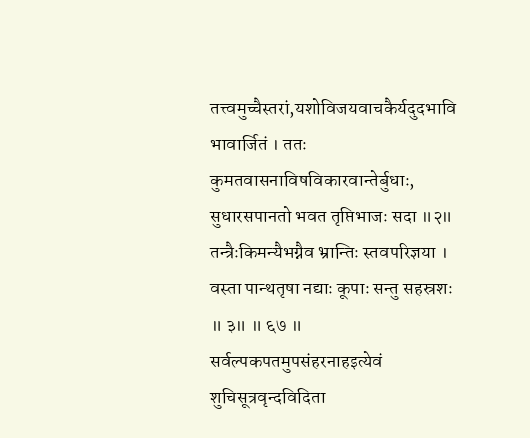तत्त्वमुच्चैस्तरां,यशोविजयवाचकैर्यदुदभावि भावार्जितं । ततः कुमतवासनाविषविकारवान्तेर्बुधाः, सुधारसपानतो भवत तृप्तिभाजः सदा ॥२॥ तन्त्रैःकिमन्यैभग्नैव भ्रान्तिः स्तवपरिज्ञया । वस्ता पान्थतृषा नद्याः कूपाः सन्तु सहस्रशः ॥ ३॥ ॥ ६७ ॥ सर्वल्पकपतमुपसंहरनाहइत्येवं शुचिसूत्रवृन्दविदिता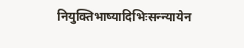नियुक्तिभाष्यादिभिःसन्न्यायेन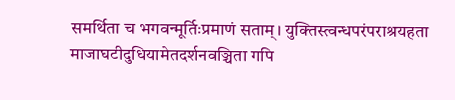समर्थिता च भगवन्मूर्तिःप्रमाणं सताम्। युक्तिस्त्वन्धपरंपराश्रयहता माजाघटीदुधियामेतदर्शनवञ्चिता गपि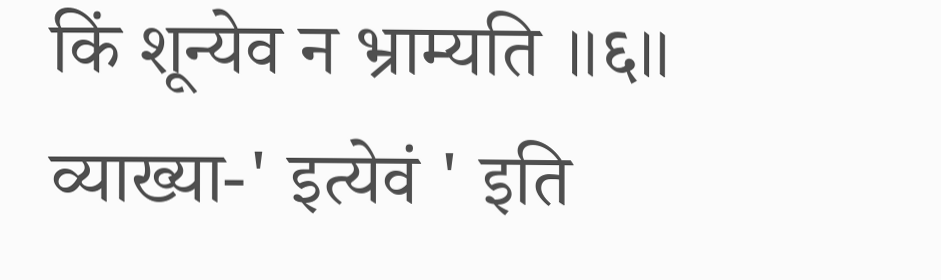किं शून्येव न भ्राम्यति ॥६॥
व्याख्या-' इत्येवं ' इति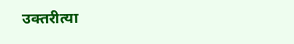उक्तरीत्या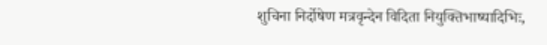शुचिना निर्दोषेण मत्रवृन्देन विदिता नियुक्तिभाष्यादिभिः,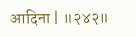आदिना | ॥२४२॥